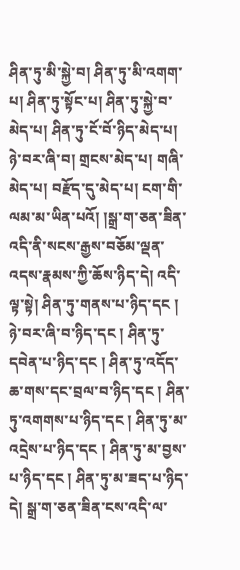ཤིན་ཏུ་མི་སྐྱེ་བ། ཤིན་ཏུ་མི་འགག་པ། ཤིན་ཏུ་སྟོང་པ། ཤིན་ཏུ་སྐྱེ་བ་མེད་པ། ཤིན་ཏུ་ངོ་བོ་ཉིད་མེད་པ། ཉེ་བར་ཞི་བ། གྲངས་མེད་པ། གཞི་མེད་པ། བརྫོད་དུ་མེད་པ། ངག་གི་ལམ་མ་ཡིན་པའོ། །སྒྲ་ག་ཅན་ཟིན་འདི་ནི་སངས་རྒྱས་བཅོམ་ལྡན་འདས་རྣམས་ཀྱི་ཆོས་ཉིད་དེ། འདི་ལྟ་སྟེ། ཤིན་ཏུ་གནས་པ་ཉིད་དང ། ཉེ་བར་ཞི་བ་ཉིད་དང ། ཤིན་ཏུ་དབེན་པ་ཉིད་དང ། ཤིན་ཏུ་འདོད་ཆ་གས་དང་བྲལ་བ་ཉིད་དང ། ཤིན་ཏུ་འགགས་པ་ཉིད་དང ། ཤིན་ཏུ་མ་འདྲེས་པ་ཉིད་དང ། ཤིན་ཏུ་མ་བྱས་པ་ཉིད་དང ། ཤིན་ཏུ་མ་ཟད་པ་ཉིད་དེ། སྒྲ་ག་ཅན་ཟིན་ངས་འདི་ལ་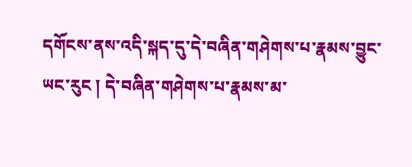དགོངས་ནས་འདི་སྐད་དུ་དེ་བཞིན་གཤེགས་པ་རྣམས་བྱུང་ཡང་རུང ། དེ་བཞིན་གཤེགས་པ་རྣམས་མ་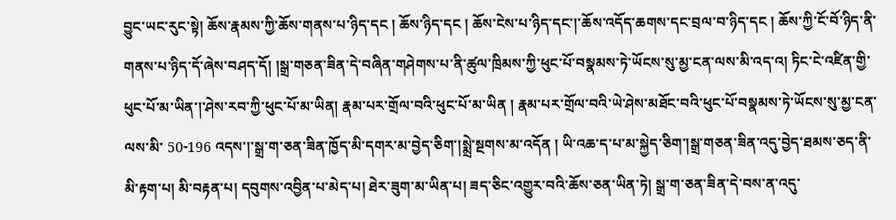བྱུང་ཡང་རུང་སྟེ། ཆོས་རྣམས་ཀྱི་ཆོས་གནས་པ་ཉིད་དང ། ཆོས་ཉིད་དང ། ཆོས་ངེས་པ་ཉིད་དང་།་ཆོས་འདོད་ཆགས་དང་བྲལ་བ་ཉིད་དང ། ཆོས་ཀྱི་ངོ་བོ་ཉིད་ནི་གནས་པ་ཉིད་དོ་ཞེས་བཤད་དོ། །སྒྲ་གཅན་ཟིན་དེ་བཞིན་གཤེགས་པ་ནི་ཚུལ་ཁྲིམས་ཀྱི་ཕུང་པོ་བསྣམས་ཏེ་ཡོངས་སུ་མྱ་ངན་ལས་མི་འད་འ། ཏིང་ངེ་འཛིན་གྱི་ཕུང་པོ་མ་ཡིན་།་ཤེས་རབ་ཀྱི་ཕུང་པོ་མ་ཡིན། རྣམ་པར་གྲོལ་བའི་ཕུང་པོ་མ་ཡིན ། རྣམ་པར་གྲོལ་བའི་ཡེ་ཤེས་མཐོང་བའི་ཕུང་པོ་བསྣམས་ཏེ་ཡོངས་སུ་མྱ་ངན་ལས་མི་ 50-196 འདས་།་སྒྲ་ག་ཅན་ཟིན་ཁྱོད་མི་དགར་མ་བྱེད་ཅིག་།སྨྲེ་སྔགས་མ་འདོན ། ཡི་འཆ་ད་པ་མ་སྐྱེད་ཅིག་།སྒྲ་གཅན་ཟིན་འདུ་བྱེད་ཐམས་ཅད་ནི་མི་རྟག་པ། མི་བརྟན་པ། དབུགས་འབྱིན་པ་མེད་པ། ཐེར་ཟུག་མ་ཡིན་པ། ཟད་ཅིང་འགྱུར་བའི་ཆོས་ཅན་ཡིན་ཏེ། སྒྲ་ག་ཅན་ཟིན་དེ་བས་ན་འདུ་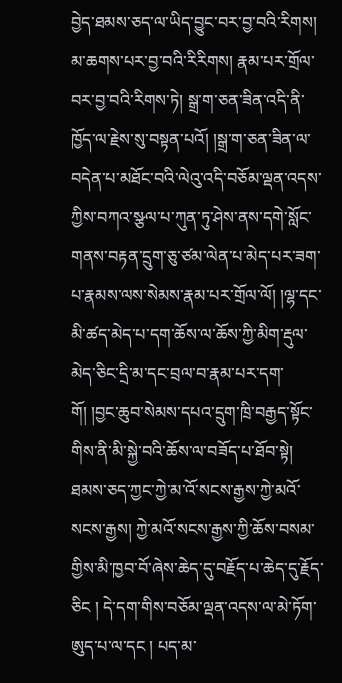བྱེད་ཐམས་ཅད་ལ་ཡིད་བྱུང་བར་བྱ་བའི་རིགས། མ་ཆགས་པར་བྱ་བའི་རིརིགས། རྣམ་པར་གྲོལ་བར་བྱ་བའི་རིགས་ཏེ། སྒྲ་ག་ཅན་ཟིན་འདི་ནི་ཁྱོད་ལ་རྗེས་སུ་བསྟན་པའོ། །སྒྲ་ག་ཅན་ཟིན་ལ་བདེན་པ་མཐོང་བའི་ལེའུ་འདི་བཅོམ་ལྡན་འདས་ཀྱིས་བཀའ་སྩལ་པ་ཀུན་ཏུ་ཤེས་ནས་དགེ་སློང་གནས་བརྟན་དྲུག་ཅུ་ཙམ་ལེན་པ་མེད་པར་ཟག་པ་རྣམས་ལས་སེམས་རྣམ་པར་གྲོལ་ལོ། །ལྷ་དང་མི་ཚད་མེད་པ་དག་ཆོས་ལ་ཆོས་ཀྱི་མིག་རྡུལ་མེད་ཅིང་དྲི་མ་དང་བྲལ་བ་རྣམ་པར་དག་གོ། །བྱང་ཆུབ་སེམས་དཔའ་དྲུག་ཁྲི་བརྒྱད་སྟོང་གིས་ནི་མི་སྐྱེ་བའི་ཆོས་ལ་བཟོད་པ་ཐོབ་སྟེ། ཐམས་ཅད་ཀྱང་ཀྱེ་མ་འོ་སངས་རྒྱས་ཀྱེ་མའོ་སངས་རྒྱས། ཀྱེ་མའོ་སངས་རྒྱས་ཀྱི་ཆོས་བསམ་གྱིས་མི་ཁྱབ་བོ་ཞེས་ཆེད་དུ་བརྗོད་པ་ཆེད་དུ་རྗོད་ཅིང ། དེ་དག་གིས་བཅོམ་ལྡན་འདས་ལ་མེ་ཏོག་ཨུད་པ་ལ་དང ། པད་མ་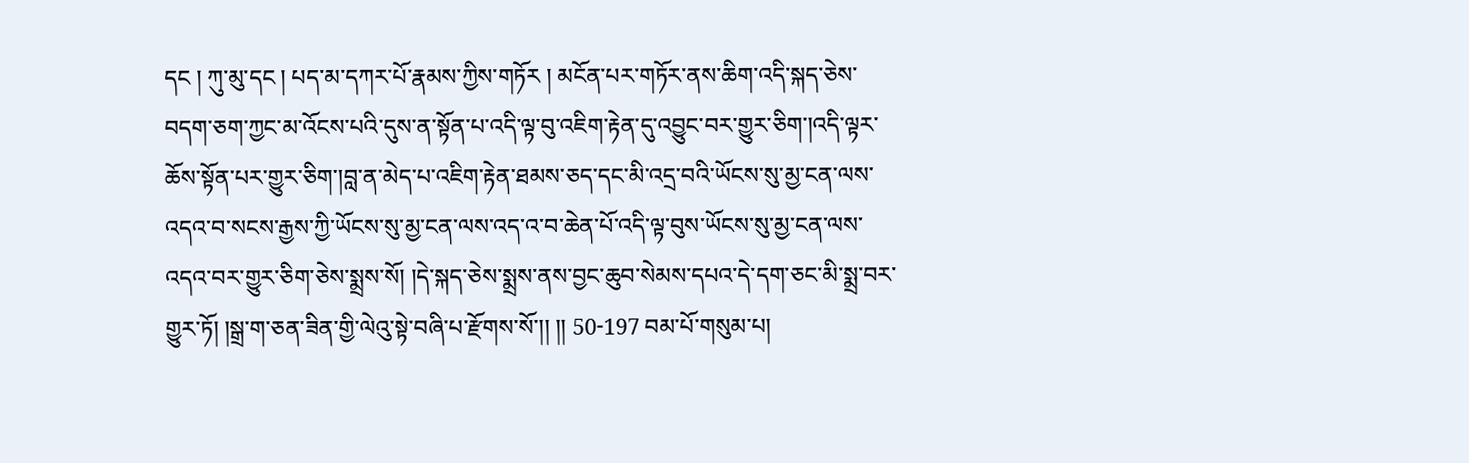དང ། ཀུ་མུ་དང ། པད་མ་དཀར་པོ་རྣམས་ཀྱིས་གཏོར ། མངོན་པར་གཏོར་ནས་ཆིག་འདི་སྐད་ཅེས་བདག་ཅག་ཀྱང་མ་འོངས་པའི་དུས་ན་སྟོན་པ་འདི་ལྟ་བུ་འཇིག་རྟེན་དུ་འབྱུང་བར་གྱུར་ཅིག་།འདི་ལྟར་ཆོས་སྟོན་པར་གྱུར་ཅིག་།བླ་ན་མེད་པ་འཇིག་རྟེན་ཐམས་ཅད་དང་མི་འདྲ་བའི་ཡོངས་སུ་མྱ་ངན་ལས་འདའ་བ་སངས་རྒྱས་ཀྱི་ཡོངས་སུ་མྱ་ངན་ལས་འད་འ་བ་ཆེན་པོ་འདི་ལྟ་བུས་ཡོངས་སུ་མྱ་ངན་ལས་འདའ་བར་གྱུར་ཅིག་ཅེས་སྨྲས་སོ། །དེ་སྐད་ཅེས་སྨྲས་ནས་བྱང་ཆུབ་སེམས་དཔའ་དེ་དག་ཅང་མི་སྨྲ་བར་གྱུར་ཏོ། །སྒྲ་ག་ཅན་ཟིན་གྱི་ལེའུ་སྟེ་བཞི་པ་རྫོགས་སོ་།། །། 50-197 བམ་པོ་གསུམ་པ།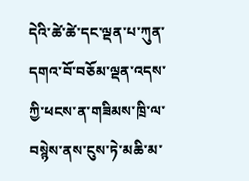དེའི་ཚེ་ཚེ་དང་ལྡན་པ་ཀུན་དགའ་བོ་བཅོམ་ལྡན་འདས་ཀྱི་ཕངས་ན་གཟིམས་ཁྲི་ལ་བསྙེས་ནས་ངུས་ཏེ་མཆི་མ་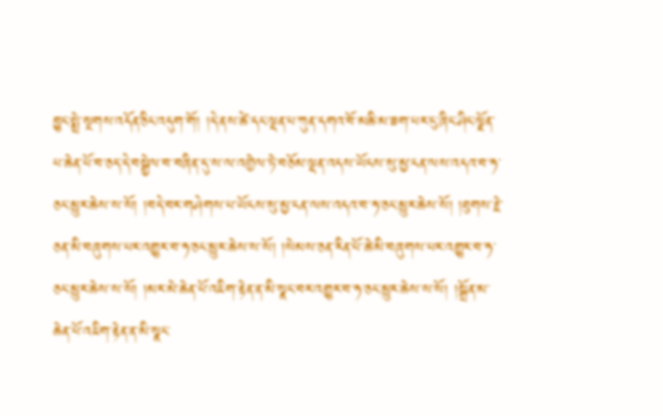བྱུང་སྨྲེ་སྔགས་འདོན་ཅིང་འདུག་གོ། །དེ་ནས་ཚེ་དང་ལྡན་པ་ཀུན་དགའ་བོ་མཆི་མ་ཟག་པར་ངུ་ཞིང་ཤིང་ལྗོན་པ་ཆེན་པོ་བ་ཅད་དེ་བསྒྱེལ་བ་བཞིན་དུ་ས་ལ་འགྱེལ་ཏེ་བཅོམ་ལྡན་འདས་ཡོངས་སུ་མྱ་ངན་ལས་འདའ་བ་ཧ་ཅང་མྱུར་ཆེས་ས་སོ། །བདེ་བར་གཤེགས་པ་ཡོངས་སུ་མྱ་ངན་ལས་འདའ་བ་ཧ་ཅང་མྱུར་ཆེས་སོ། །ཐུགས་རྗེ་ཅན་མི་བཞུགས་པར་འགྱུར་བ་ཧ་ཅང་མྱུར་ཆེས་ས་སོ། །སེམས་ཅན་རིན་པོ་ཆེ་མི་བཞུགས་པར་འགྱུར་བ་ཧ་ཅང་མྱུར་ཆེས་ས་སོ། །མར་མེ་ཆེན་པོ་འཇིག་རྟེན་ན་མི་སྣང་བར་འགྱུར་བ་ཧ་ཅང་མྱུར་ཆེས་ས་སོ། །སྒྲོན་མ་ཆེན་པོ་འཇིག་རྟེན་ན་མི་སྣང་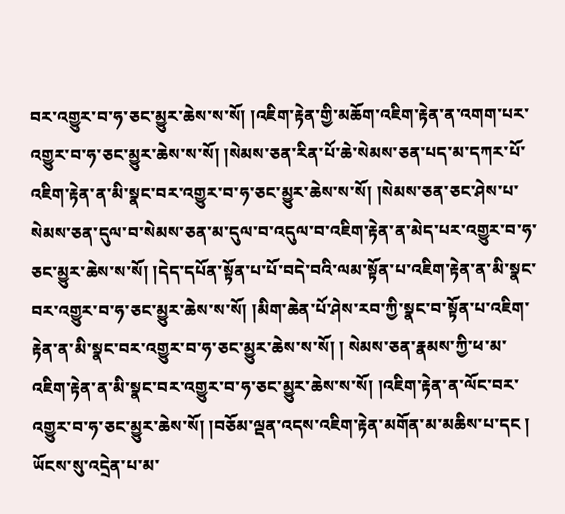བར་འགྱུར་བ་ཧ་ཅང་མྱུར་ཆེས་ས་སོ། །འཇིག་རྟེན་གྱི་མཆོག་འཇིག་རྟེན་ན་འགག་པར་འགྱུར་བ་ཧ་ཅང་མྱུར་ཆེས་ས་སོ། །སེམས་ཅན་རིན་པོ་ཆེ་སེམས་ཅན་པད་མ་དཀར་པོ་འཇིག་རྟེན་ན་མི་སྣང་བར་འགྱུར་བ་ཧ་ཅང་མྱུར་ཆེས་ས་སོ། །སེམས་ཅན་ཅང་ཤེས་པ་སེམས་ཅན་དུལ་བ་སེམས་ཅན་མ་དུལ་བ་འདུལ་བ་འཇིག་རྟེན་ན་མེད་པར་འགྱུར་བ་ཧ་ཅང་མྱུར་ཆེས་ས་སོ། །དེད་དཔོན་སྟོན་པ་པོ་བདེ་བའི་ལམ་སྟོན་པ་འཇིག་རྟེན་ན་མི་སྣང་བར་འགྱུར་བ་ཧ་ཅང་མྱུར་ཆེས་ས་སོ། །མིག་ཆེན་པོ་ཤེས་རབ་ཀྱི་སྣང་བ་སྟོན་པ་འཇིག་རྟེན་ན་མི་སྣང་བར་འགྱུར་བ་ཧ་ཅང་མྱུར་ཆེས་ས་སོ། ། སེམས་ཅན་རྣམས་ཀྱི་ཕ་མ་འཇིག་རྟེན་ན་མི་སྣང་བར་འགྱུར་བ་ཧ་ཅང་མྱུར་ཆེས་ས་སོ། །འཇིག་རྟེན་ན་ལོང་བར་འགྱུར་བ་ཧ་ཅང་མྱུར་ཆེས་སོ། །བཅོམ་ལྡན་འདས་འཇིག་རྟེན་མགོན་མ་མཆིས་པ་དང ། ཡོངས་སུ་འདྲེན་པ་མ་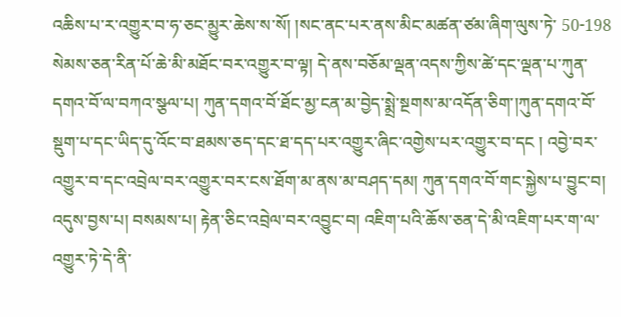འཆིས་པ་ར་འགྱུར་བ་ཧ་ཅང་མྱུར་ཆེས་ས་སོ། །སང་ནང་པར་ནས་མིང་མཚན་ཙམ་ཞིག་ལུས་ཏེ་ 50-198 སེམས་ཅན་རིན་པོ་ཆེ་མི་མཐོང་བར་འགྱུར་བ་ལྟ། དེ་ནས་བཅོམ་ལྡན་འདས་ཀྱིས་ཚེ་དང་ལྡན་པ་ཀུན་དགའ་བོ་ལ་བཀའ་སྩལ་པ། ཀུན་དགའ་བོ་ཐོང་མྱ་ངན་མ་བྱེད་སྨྲེ་སྔགས་མ་འདོན་ཅིག་།ཀུན་དགའ་བོ་སྡུག་པ་དང་ཡིད་དུ་འོང་བ་ཐམས་ཅད་དང་ཐ་དད་པར་འགྱུར་ཞིང་འགྱེས་པར་འགྱུར་བ་དང ། འབྱེ་བར་འགྱུར་བ་དང་འབྲེལ་བར་འགྱུར་བར་ངས་ཐོག་མ་ནས་མ་བཤད་དམ། ཀུན་དགའ་བོ་གང་སྐྱེས་པ་བྱུང་བ། འདུས་བྱས་པ། བསམས་པ། རྟེན་ཅིང་འབྲེལ་བར་འབྱུང་བ། འཇིག་པའི་ཆོས་ཅན་དེ་མི་འཇིག་པར་ག་ལ་འགྱུར་ཏེ་དེ་ནི་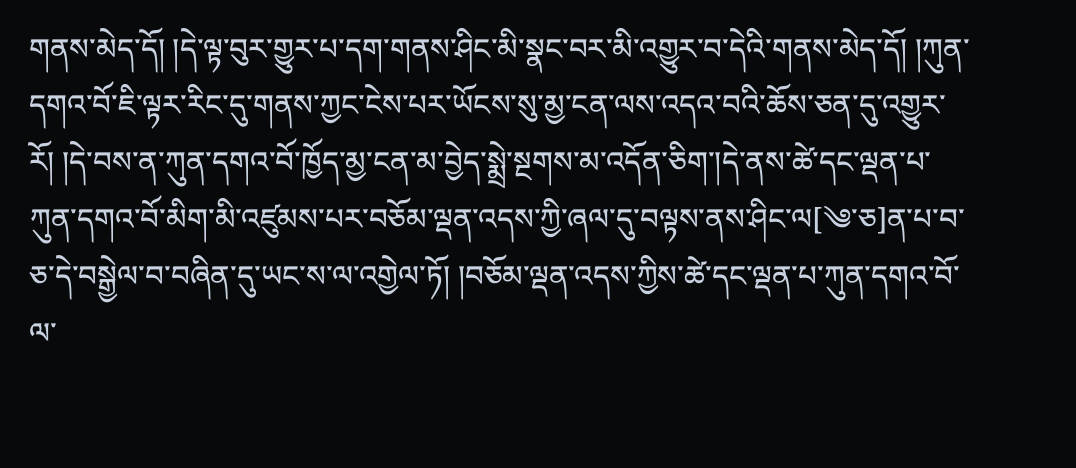གནས་མེད་དོ། །དེ་ལྟ་བུར་གྱུར་པ་དག་གནས་ཤིང་མི་སྣང་བར་མི་འགྱུར་བ་དེའི་གནས་མེད་དོ། །ཀུན་དགའ་བོ་ཇི་ལྟར་རིང་དུ་གནས་ཀྱང་ངེས་པར་ཡོངས་སུ་མྱ་ངན་ལས་འདའ་བའི་ཆོས་ཅན་དུ་འགྱུར་རོ། །དེ་བས་ན་ཀུན་དགའ་བོ་ཁྱོད་མྱ་ངན་མ་བྱེད་སྨྲེ་སྔགས་མ་འདོན་ཅིག་།དེ་ནས་ཚེ་དང་ལྡན་པ་ཀུན་དགའ་བོ་མིག་མི་འཛུམས་པར་བཅོམ་ལྡན་འདས་ཀྱི་ཞལ་དུ་བལྟས་ནས་ཤིང་ལ[༄་ཅ]ན་པ་བ་ཅ་དེ་བསྒྱེལ་བ་བཞིན་དུ་ཡང་ས་ལ་འགྱེལ་ཏོ། །བཅོམ་ལྡན་འདས་ཀྱིས་ཚེ་དང་ལྡན་པ་ཀུན་དགའ་བོ་ལ་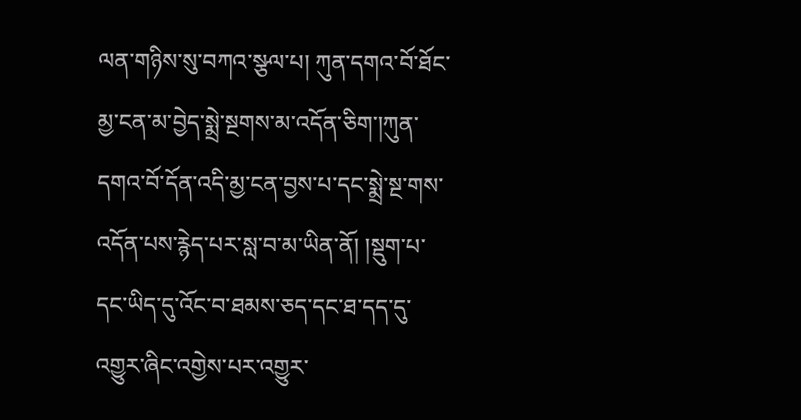ལན་གཉིས་སུ་བཀའ་སྩལ་པ། ཀུན་དགའ་བོ་ཐོང་མྱ་ངན་མ་བྱེད་སྨྲེ་སྔགས་མ་འདོན་ཅིག་།ཀུན་དགའ་བོ་དོན་འདི་མྱ་ངན་བྱས་པ་དང་སྨྲེ་སྔ་གས་འདོན་པས་རྙེད་པར་སླ་བ་མ་ཡིན་ནོ། །སྡུག་པ་དང་ཡིད་དུ་འོང་བ་ཐམས་ཅད་དང་ཐ་དད་དུ་འགྱུར་ཞིང་འགྱེས་པར་འགྱུར་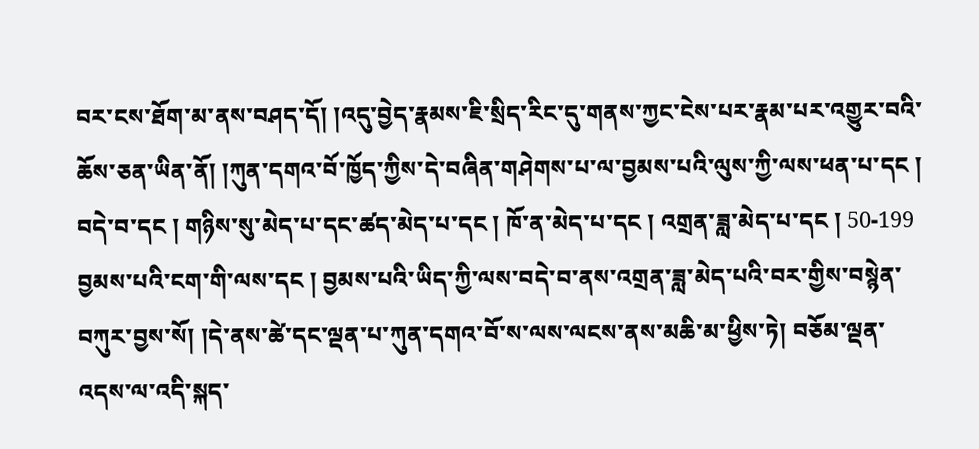བར་ངས་ཐོག་མ་ནས་བཤད་དོ། །འདུ་བྱེད་རྣམས་ཇི་སྲིད་རིང་དུ་གནས་ཀྱང་ངེས་པར་རྣམ་པར་འགྱུར་བའི་ཆོས་ཅན་ཡིན་ནོ། །ཀུན་དགའ་བོ་ཁྱོད་ཀྱིས་དེ་བཞིན་གཤེགས་པ་ལ་བྱམས་པའི་ལུས་ཀྱི་ལས་ཕན་པ་དང ། བདེ་བ་དང ། གཉིས་སུ་མེད་པ་དང་ཚད་མེད་པ་དང ། ཁོ་ན་མེད་པ་དང ། འགྲན་ཟླ་མེད་པ་དང ། 50-199 བྱམས་པའི་ངག་གི་ལས་དང ། བྱམས་པའི་ཡིད་ཀྱི་ལས་བདེ་བ་ནས་འགྲན་ཟླ་མེད་པའི་བར་གྱིས་བསྙེན་བཀུར་བྱས་སོ། །དེ་ནས་ཚེ་དང་ལྡན་པ་ཀུན་དགའ་བོ་ས་ལས་ལངས་ནས་མཆི་མ་ཕྱིས་ཏེ། བཅོམ་ལྡན་འདས་ལ་འདི་སྐད་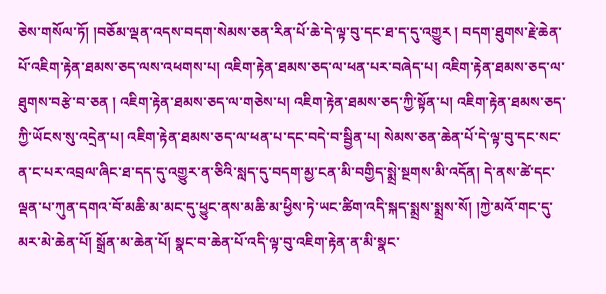ཅེས་གསོལ་ཏོ། །བཅོམ་ལྡན་འདས་བདག་སེམས་ཅན་རིན་པོ་ཆེ་དེ་ལྟ་བུ་དང་ཐ་ད་དུ་འགྱུར ། བདག་ཐུགས་རྗེ་ཆེན་པོ་འཇིག་རྟེན་ཐམས་ཅད་ལས་འཕགས་པ། འཇིག་རྟེན་ཐམས་ཅད་ལ་ཕན་པར་བཞེད་པ། འཇིག་རྟེན་ཐམས་ཅད་ལ་ཐུགས་བརྩེ་བ་ཅན ། འཇིག་རྟེན་ཐམས་ཅད་ལ་གཅེས་པ། འཇིག་རྟེན་ཐམས་ཅད་ཀྱི་སྟོན་པ། འཇིག་རྟེན་ཐམས་ཅད་ཀྱི་ཡོངས་སུ་འདྲེན་པ། འཇིག་རྟེན་ཐམས་ཅད་ལ་ཕན་པ་དང་བདེ་བ་སྦྱིན་པ། སེམས་ཅན་ཆེན་པོ་དེ་ལྟ་བུ་དང་སང་ན་ང་པར་འབྲལ་ཞིང་ཐ་དད་དུ་འགྱུར་ན་ཅིའི་སླད་དུ་བདག་མྱ་ངན་མི་བགྱིད་སྨྲེ་སྔགས་མི་འདོན། དེ་ནས་ཚེ་དང་ལྡན་པ་ཀུན་དགའ་བོ་མཆི་མ་མང་དུ་ཕྱུང་ནས་མཆི་མ་ཕྱིས་ཏེ་ཡང་ཚིག་འདི་སྐད་སྨྲས་སྨྲས་སོ། །ཀྱེ་མའོ་གང་དུ་མར་མེ་ཆེན་པོ། སྒྲོན་མ་ཆེན་པོ། སྣང་བ་ཆེན་པོ་འདི་ལྟ་བུ་འཇིག་རྟེན་ན་མི་སྣང་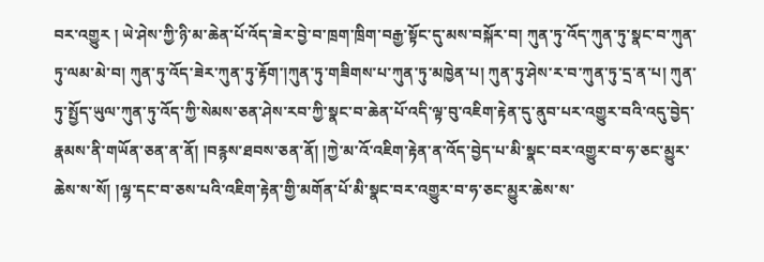བར་འགྱུར ། ཡེ་ཤེས་ཀྱི་ཉི་མ་ཆེན་པོ་འོད་ཟེར་བྱེ་བ་ཁྲག་ཁྲིག་བརྒྱ་སྟོང་དུ་མས་བསྐོར་བ། ཀུན་ཏུ་འོད་ཀུན་ཏུ་སྣང་བ་ཀུན་ཏུ་ལམ་མེ་བ། ཀུན་ཏུ་འོད་ཟེར་ཀུན་ཏུ་རྟོག་།ཀུན་ཏུ་གཟིགས་པ་ཀུན་ཏུ་མཁྱེན་པ། ཀུན་ཏུ་ཤེས་ར་བ་ཀུན་ཏུ་དྲ་ན་པ། ཀུན་ཏུ་སྤྱོད་ཡུལ་ཀུན་ཏུ་འོད་ཀྱི་སེམས་ཅན་ཤེས་རབ་ཀྱི་སྣང་བ་ཆེན་པོ་འདི་ལྟ་བུ་འཇིག་རྟེན་དུ་ནུབ་པར་འགྱུར་བའི་འདུ་བྱེད་རྣམས་ནི་གཡོན་ཅན་ན་ནོ། །བརྙས་ཐབས་ཅན་ནོ། །ཀྱེ་མ་འོ་འཇིག་རྟེན་ན་འོད་བྱེད་པ་མི་སྣང་བར་འགྱུར་བ་ཧ་ཅང་མྱུར་ཆེས་ས་སོ། །ལྷ་དང་བ་ཅས་པའི་འཇིག་རྟེན་གྱི་མགོན་པོ་མི་སྣང་བར་འགྱུར་བ་ཧ་ཅང་མྱུར་ཆེས་ས་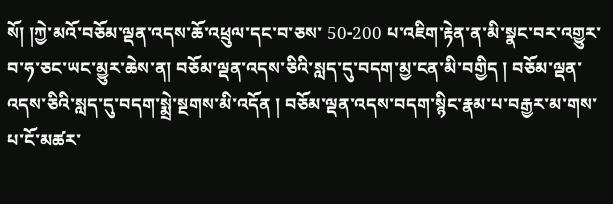སོ། །ཀྱེ་མའོ་བཅོམ་ལྡན་འདས་ཆོ་འཕྲུལ་དང་བ་ཅས་ 50-200 པ་འཇིག་རྟེན་ན་མི་སྣང་བར་འགྱུར་བ་ཧ་ཅང་ཡང་མྱུར་ཆེས་ན། བཅོམ་ལྡན་འདས་ཅིའི་སླད་དུ་བདག་མྱ་ངན་མི་བགྱིད ། བཅོམ་ལྡན་འདས་ཅིའི་སླད་དུ་བདག་སྨྲེ་སྔགས་མི་འདོན ། བཅོམ་ལྡན་འདས་བདག་སྙིང་རྣམ་པ་བརྒྱར་མ་གས་པ་ངོ་མཚར་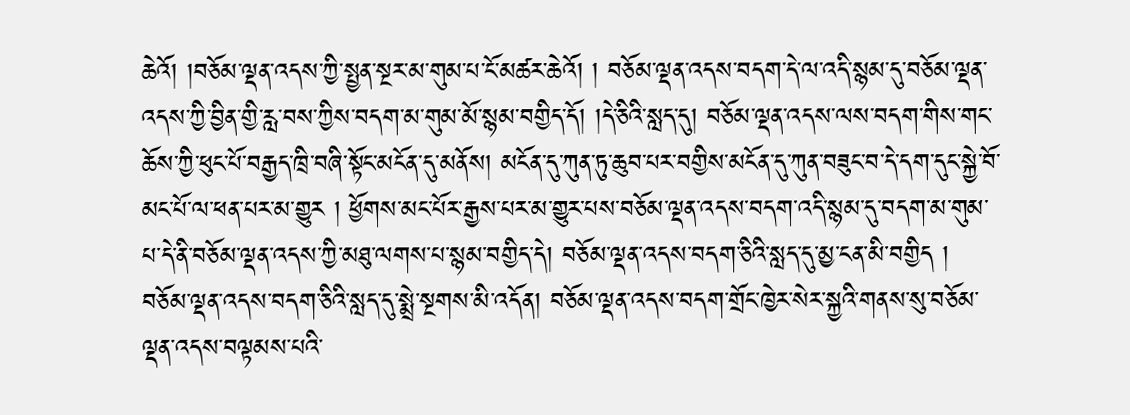ཆེའོ། །བཅོམ་ལྡན་འདས་ཀྱི་སྤྱན་སྔར་མ་གུམ་པ་ངོ་མཚར་ཆེའོ། ། བཅོམ་ལྡན་འདས་བདག་དེ་ལ་འདི་སྙམ་དུ་བཅོམ་ལྡན་འདས་ཀྱི་བྱིན་གྱི་རླ་བས་ཀྱིས་བདག་མ་གུམ་མོ་སྙམ་བགྱིད་དོ། །དེ་ཅིའི་སླད་དུ། བཅོམ་ལྡན་འདས་ལས་བདག་གིས་གང་ཆོས་ཀྱི་ཕུང་པོ་བརྒྱད་ཁྲི་བཞི་སྟོང་མངོན་དུ་མནོས། མངོན་དུ་ཀུན་ཏུ་ཆུབ་པར་བགྱིས་མངོན་དུ་ཀུན་བཟུང་བ་དེ་དག་དུང་སྐྱེ་བོ་མང་པོ་ལ་ཕན་པར་མ་གྱུར ། ཕྱོགས་མང་པོར་རྒྱས་པར་མ་གྱུར་པས་བཅོམ་ལྡན་འདས་བདག་འདི་སྙམ་དུ་བདག་མ་གུམ་པ་དེ་ནི་བཅོམ་ལྡན་འདས་ཀྱི་མཐུ་ལགས་པ་སྙམ་བགྱིད་དེ། བཅོམ་ལྡན་འདས་བདག་ཅིའི་སླད་དུ་མྱ་ངན་མི་བགྱིད ། བཅོམ་ལྡན་འདས་བདག་ཅིའི་སླད་དུ་སྨྲེ་སྔགས་མི་འདོན། བཅོམ་ལྡན་འདས་བདག་གྲོང་ཁྱེར་སེར་སྐྱའི་གནས་སུ་བཅོམ་ལྡན་འདས་བལྟམས་པའི་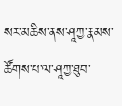སར་མཆིས་ནས་ཤཱཀྱ་རྣམས་ཚོགས་པ་ལ་ཤཱཀྱ་ཐུབ་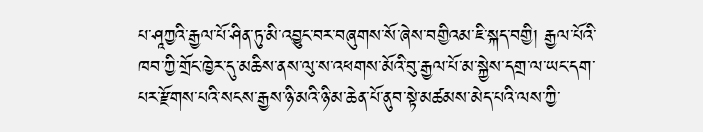པ་ཤཱཀྱའི་རྒྱལ་པོ་ཤིན་ཏུ་མི་འབྱུང་བར་བཞུགས་སོ་ཞེས་བགྱིའམ་ཇི་སྐད་བགྱི། རྒྱལ་པོའི་ཁབ་ཀྱི་གྲོང་ཁྱེར་དུ་མཆིས་ནས་ལུ་ས་འཕགས་མོའི་བུ་རྒྱལ་པོ་མ་སྐྱེས་དགྲ་ལ་ཡང་དག་པར་རྫོགས་པའི་སངས་རྒྱས་ཉི་མའི་ཉི་མ་ཆེན་པོ་ནུབ་སྟེ་མཚམས་མེད་པའི་ལས་ཀྱི་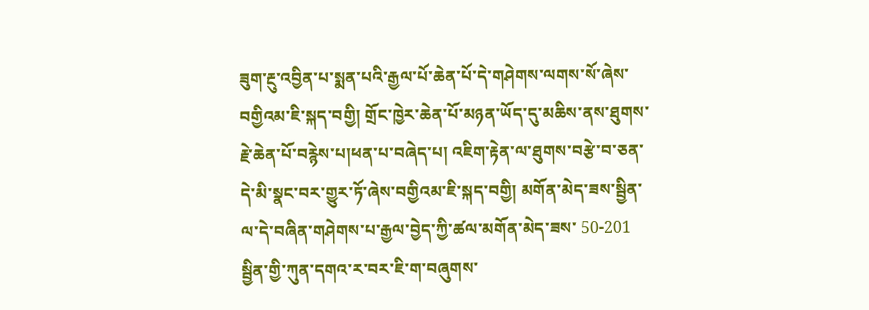ཟུག་རྔུ་འབྱིན་པ་སྨན་པའི་རྒྱལ་པོ་ཆེན་པོ་དེ་གཤེགས་ལགས་སོ་ཞེས་བགྱིའམ་ཇི་སྐད་བགྱི། གྲོང་ཁྱེར་ཆེན་པོ་མཉན་ཡོད་དུ་མཆིས་ནས་ཐུགས་རྗེ་ཆེན་པོ་བརྙེས་པ།ཕན་པ་བཞེད་པ། འཇིག་རྟེན་ལ་ཐུགས་བརྩེ་བ་ཅན་དེ་མི་སྣང་བར་གྱུར་ཏོ་ཞེས་བགྱིའམ་ཇི་སྐད་བགྱི། མགོན་མེད་ཟས་སྦྱིན་ལ་དེ་བཞིན་གཤེགས་པ་རྒྱལ་བྱེད་ཀྱི་ཚལ་མགོན་མེད་ཟས་ 50-201 སྦྱིན་གྱི་ཀུན་དགའ་ར་བར་ཇི་ག་བཞུགས་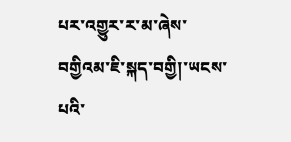པར་འགྱུར་ར་མ་ཞེས་བགྱིའམ་ཇི་སྐད་བགྱི།་ཡངས་པའི་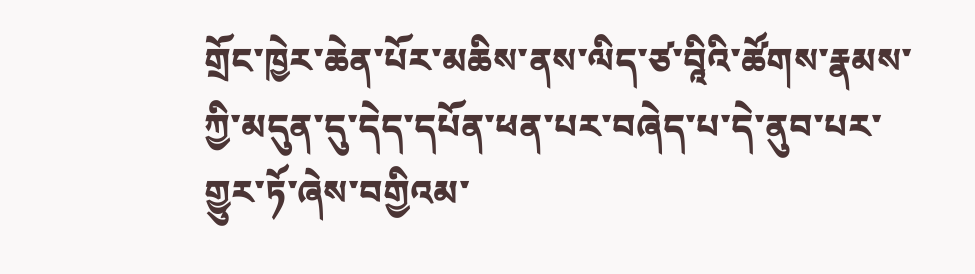གྲོང་ཁྱེར་ཆེན་པོར་མཆིས་ནས་ལིད་ཙ་བཱིའི་ཚོགས་རྣམས་ཀྱི་མདུན་དུ་དེད་དཔོན་ཕན་པར་བཞེད་པ་དེ་ནུབ་པར་གྱུར་ཏོ་ཞེས་བགྱིའམ་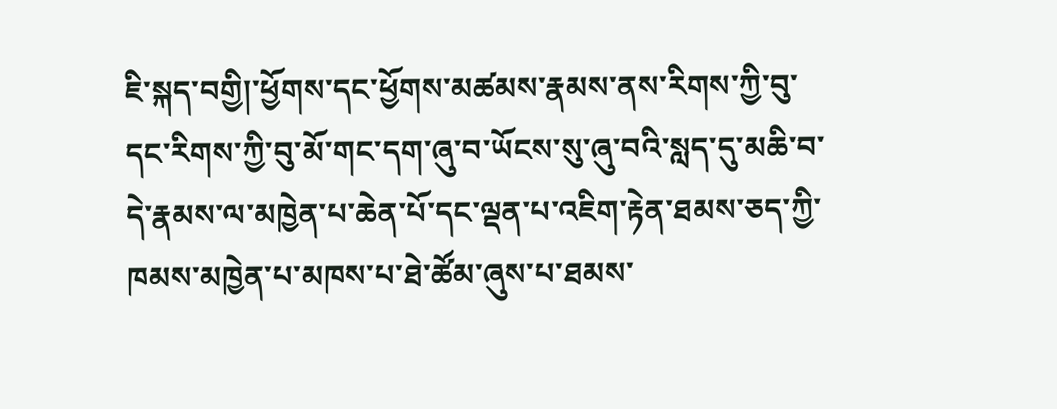ཇི་སྐད་བགྱི།་ཕྱོགས་དང་ཕྱོགས་མཚམས་རྣམས་ནས་རིགས་ཀྱི་བུ་དང་རིགས་ཀྱི་བུ་མོ་གང་དག་ཞུ་བ་ཡོངས་སུ་ཞུ་བའི་སླད་དུ་མཆི་བ་དེ་རྣམས་ལ་མཁྱེན་པ་ཆེན་པོ་དང་ལྡན་པ་འཇིག་རྟེན་ཐམས་ཅད་ཀྱི་ཁམས་མཁྱེན་པ་མཁས་པ་ཐེ་ཚོམ་ཞུས་པ་ཐམས་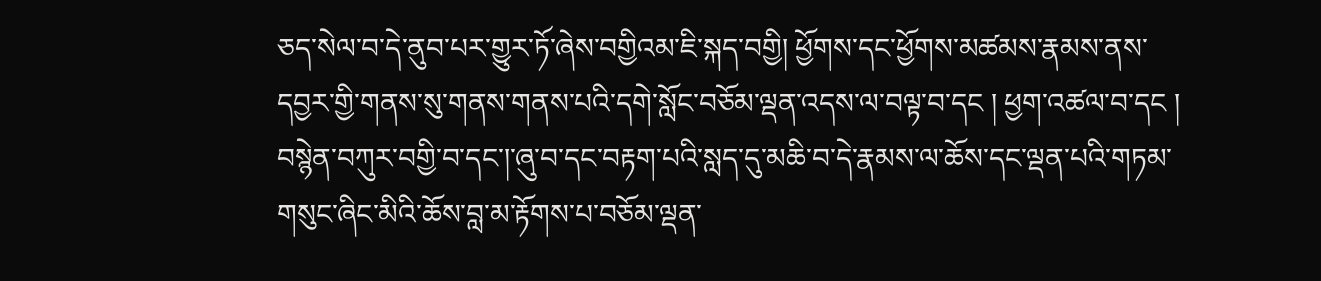ཅད་སེལ་བ་དེ་ནུབ་པར་གྱུར་ཏོ་ཞེས་བགྱིའམ་ཇི་སྐད་བགྱི། ཕྱོགས་དང་ཕྱོགས་མཚམས་རྣམས་ནས་དབྱར་གྱི་གནས་སུ་གནས་གནས་པའི་དགེ་སློང་བཅོམ་ལྡན་འདས་ལ་བལྟ་བ་དང ། ཕྱག་འཚལ་བ་དང ། བསྙེན་བཀུར་བགྱི་བ་དང་།་ཞུ་བ་དང་བརྟག་པའི་སླད་དུ་མཆི་བ་དེ་རྣམས་ལ་ཆོས་དང་ལྡན་པའི་གཏམ་གསུང་ཞིང་མིའི་ཆོས་བླ་མ་རྟོགས་པ་བཅོམ་ལྡན་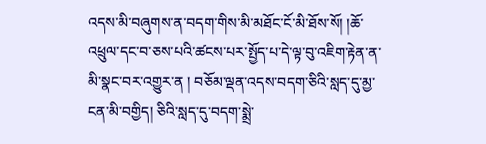འདས་མི་བཞུགས་ན་བདག་གིས་མི་མཐོང་ངོ་མི་ཐོས་སོ། །ཆོ་འཕྲུལ་དང་བ་ཅས་པའི་ཚངས་པར་སྤྱོད་པ་དེ་ལྟ་བུ་འཇིག་རྟེན་ན་མི་སྣང་བར་འགྱུར་ན ། བཅོམ་ལྡན་འདས་བདག་ཅིའི་སླད་དུ་མྱ་ངན་མི་བགྱིད། ཅིའི་སླད་དུ་བདག་སྨྲེ་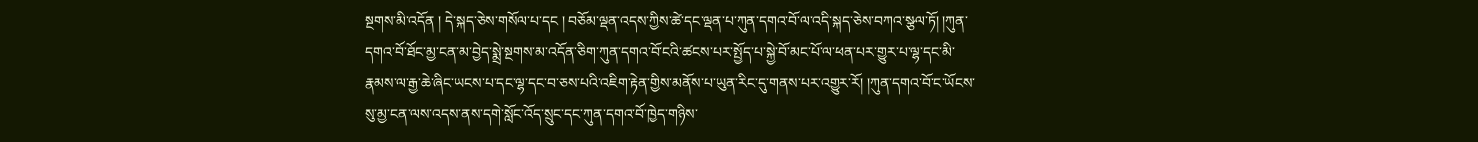སྔགས་མི་འདོན ། དེ་སྐད་ཅེས་གསོལ་པ་དང ། བཅོམ་ལྡན་འདས་ཀྱིས་ཚེ་དང་ལྡན་པ་ཀུན་དགའ་བོ་ལ་འདི་སྐད་ཅེས་བཀའ་སྩལ་ཏོ། །ཀུན་དགའ་བོ་ཐོང་མྱ་ངན་མ་བྱེད་སྨྲེ་སྔགས་མ་འདོན་ཅིག་ཀུན་དགའ་བོ་ངའི་ཚངས་པར་སྤྱོད་པ་སྐྱེ་བོ་མང་པོ་ལ་ཕན་པར་གྱུར་པ་ལྷ་དང་མི་རྣམས་ལ་རྒྱ་ཆེ་ཞིང་ཡངས་པ་དང་ལྷ་དང་བ་ཅས་པའི་འཇིག་རྟེན་གྱིས་མནོས་པ་ཡུན་རིང་དུ་གནས་པར་འགྱུར་རོ། །ཀུན་དགའ་བོ་ང་ཡོངས་སུ་མྱ་ངན་ལས་འདས་ནས་དགེ་སློང་འོད་སྲུང་དང་ཀུན་དགའ་བོ་ཁྱེད་གཉིས་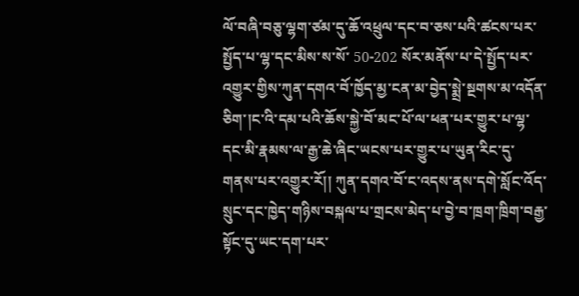ལོ་བཞི་བཅུ་ལྷག་ཙམ་དུ་ཆོ་འཕྲུལ་དང་བ་ཅས་པའི་ཚངས་པར་སྤྱོད་པ་ལྷ་དང་མིས་ས་སོ་ 50-202 སོར་མནོས་པ་དེ་སྤྱོད་པར་འགྱུར་གྱིས་ཀུན་དགའ་བོ་ཁྱོད་མྱ་ངན་མ་བྱེད་སྨྲེ་སྔགས་མ་འདོན་ཅིག་།ང་འི་དམ་པའི་ཆོས་སྐྱེ་བོ་མང་པོ་ལ་ཕན་པར་གྱུར་པ་ལྷ་དང་མི་རྣམས་ལ་རྒྱ་ཆེ་ཞིང་ཡངས་པར་གྱུར་པ་ཡུན་རིང་དུ་གནས་པར་འགྱུར་རོ།། ཀུན་དགའ་བོ་ང་འདས་ནས་དགེ་སློང་འོད་སྲུང་དང་ཁྱེད་གཉིས་བསྐལ་པ་གྲངས་མེད་པ་བྱེ་བ་ཁྲག་ཁྲིག་བརྒྱ་སྟོང་དུ་ཡང་དག་པར་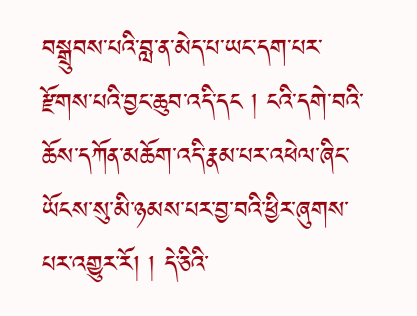བསྒྲུབས་པའི་བླ་ན་མེད་པ་ཡང་དག་པར་རྫོགས་པའི་བྱང་ཆུབ་འདི་དང ། ངའི་དགེ་བའི་ཆོས་དཀོན་མཆོག་འདི་རྣམ་པར་འཕེལ་ཞིང་ཡོངས་སུ་མི་ཉམས་པར་བྱ་བའི་ཕྱིར་ཞུགས་པར་འགྱུར་རོ། ། དེ་ཅིའི་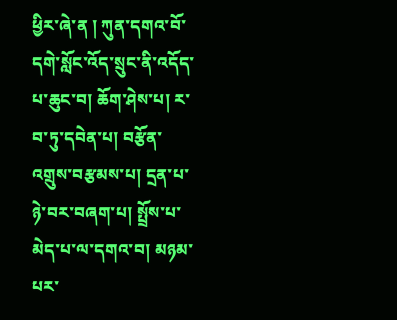ཕྱིར་ཞེ་ན ། ཀུན་དགའ་བོ་དགེ་སློང་འོད་སྲུང་ནི་འདོད་པ་ཆུང་བ། ཆོག་ཤེས་པ། ར་བ་ཏུ་དབེན་པ། བརྩོན་འགྲུས་བརྩམས་པ། དྲན་པ་ཉེ་བར་བཞག་པ། སྤྲོས་པ་མེད་པ་ལ་དགའ་བ། མཉམ་པར་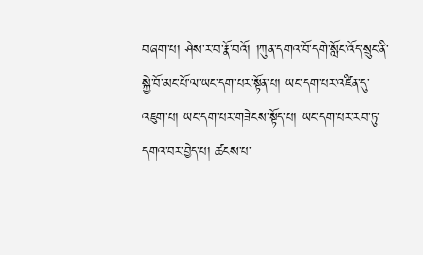བཞག་པ། ཤེས་ར་བ་རྣོ་བའོ། །ཀུན་དགའ་བོ་དགེ་སློང་འོད་སྲུང་ནི་སྐྱེ་བོ་མང་པོ་ལ་ཡང་དག་པར་སྟོན་པ། ཡང་དག་པར་འཛིན་དུ་འཇུག་པ། ཡང་དག་པར་གཟེངས་སྟོད་པ། ཡང་དག་པར་རབ་ཏུ་དགའ་བར་བྱེད་པ། ཚངས་པ་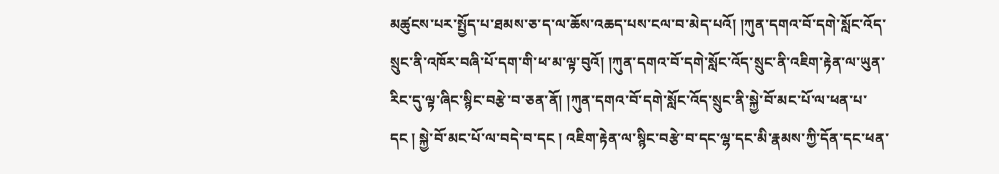མཚུངས་པར་སྤྱོད་པ་ཐམས་ཅ་ད་ལ་ཆོས་འཆད་པས་ངལ་བ་མེད་པའོ། །ཀུན་དགའ་བོ་དགེ་སློང་འོད་སྲུང་ནི་འཁོར་བཞི་པོ་དག་གི་ཕ་མ་ལྟ་བུའོ། །ཀུན་དགའ་བོ་དགེ་སློང་འོད་སྲུང་ནི་འཇིག་རྟེན་ལ་ཡུན་རིང་དུ་ལྟ་ཞིང་སྙིང་བརྩེ་བ་ཅན་ནོ། །ཀུན་དགའ་བོ་དགེ་སློང་འོད་སྲུང་ནི་སྐྱེ་བོ་མང་པོ་ལ་ཕན་པ་དང ། སྐྱེ་བོ་མང་པོ་ལ་བདེ་བ་དང ། འཇིག་རྟེན་ལ་སྙིང་བརྩེ་བ་དང་ལྷ་དང་མི་རྣམས་ཀྱི་དོན་དང་ཕན་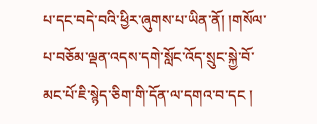པ་དང་བདེ་བའི་ཕྱིར་ཞུགས་པ་ཡིན་ནོ། །གསོལ་པ་བཅོམ་ལྡན་འདས་དགེ་སློང་འོད་སྲུང་སྐྱེ་བོ་མང་པོ་ཇི་སྙེད་ཅིག་གི་དོན་ལ་དགའ་བ་དང །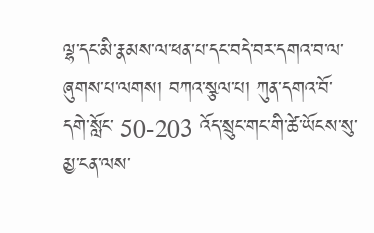ལྷ་དང་མི་རྣམས་ལ་ཕན་པ་དང་བདེ་བར་དགའ་བ་ལ་ཞུགས་པ་ལགས། བཀའ་སྩལ་པ། ཀུན་དགའ་བོ་དགེ་སློང་ 50-203 འོད་སྲུང་གང་གི་ཚེ་ཡོངས་སུ་མྱ་ངན་ལས་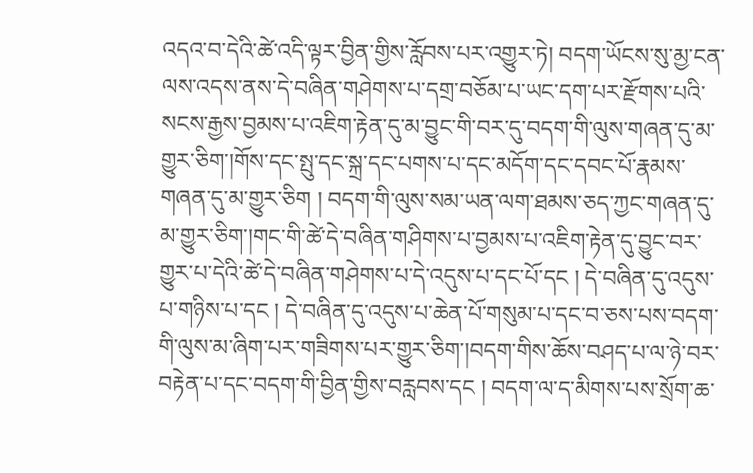འདའ་བ་དེའི་ཚེ་འདི་ལྟར་བྱིན་གྱིས་རློབས་པར་འགྱུར་ཏེ། བདག་ཡོངས་སུ་མྱ་ངན་ལས་འདས་ནས་དེ་བཞིན་གཤེགས་པ་དགྲ་བཅོམ་པ་ཡང་དག་པར་རྫོགས་པའི་སངས་རྒྱས་བྱམས་པ་འཇིག་རྟེན་དུ་མ་བྱུང་གི་བར་དུ་བདག་གི་ལུས་གཞན་དུ་མ་གྱུར་ཅིག་།གོས་དང་སྤུ་དང་སྐྲ་དང་པགས་པ་དང་མདོག་དང་དབང་པོ་རྣམས་གཞན་དུ་མ་གྱུར་ཅིག ། བདག་གི་ལུས་སམ་ཡན་ལག་ཐམས་ཅད་ཀྱང་གཞན་དུ་མ་གྱུར་ཅིག་།གང་གི་ཚེ་དེ་བཞིན་གཤིགས་པ་བྱམས་པ་འཇིག་རྟེན་དུ་བྱུང་བར་གྱུར་པ་དེའི་ཚེ་དེ་བཞིན་གཤེགས་པ་དེ་འདུས་པ་དང་པོ་དང ། དེ་བཞིན་དུ་འདུས་པ་གཉིས་པ་དང ། དེ་བཞིན་དུ་འདུས་པ་ཆེན་པོ་གསུམ་པ་དང་བ་ཅས་པས་བདག་གི་ལུས་མ་ཞིག་པར་གཟིགས་པར་གྱུར་ཅིག་།བདག་གིས་ཆོས་བཤད་པ་ལ་ཉེ་བར་བརྟེན་པ་དང་བདག་གི་བྱིན་གྱིས་བརླབས་དང ། བདག་ལ་ད་མིགས་པས་སྲོག་ཆ་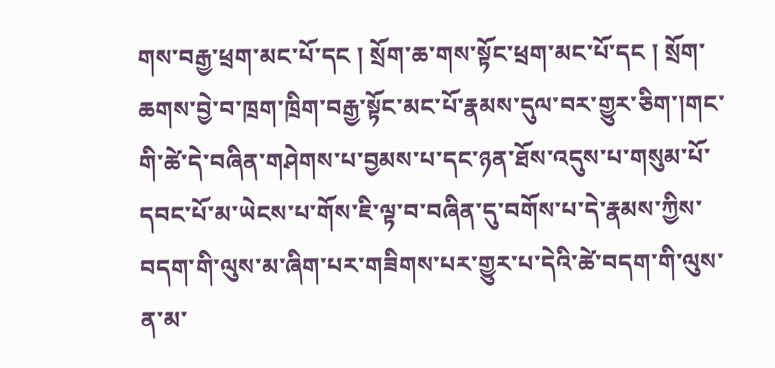གས་བརྒྱ་ཕྲག་མང་པོ་དང ། སྲོག་ཆ་གས་སྟོང་ཕྲག་མང་པོ་དང ། སྲོག་ཆགས་བྱེ་བ་ཁྲག་ཁྲིག་བརྒྱ་སྟོང་མང་པོ་རྣམས་དུལ་བར་གྱུར་ཅིག་།གང་གི་ཚེ་དེ་བཞིན་གཤེགས་པ་བྱམས་པ་དང་ཉན་ཐོས་འདུས་པ་གསུམ་པོ་དབང་པོ་མ་ཡེངས་པ་གོས་ཇི་ལྟ་བ་བཞིན་དུ་བགོས་པ་དེ་རྣམས་ཀྱིས་བདག་གི་ལུས་མ་ཞིག་པར་གཟིགས་པར་གྱུར་པ་དེའི་ཚེ་བདག་གི་ལུས་ན་མ་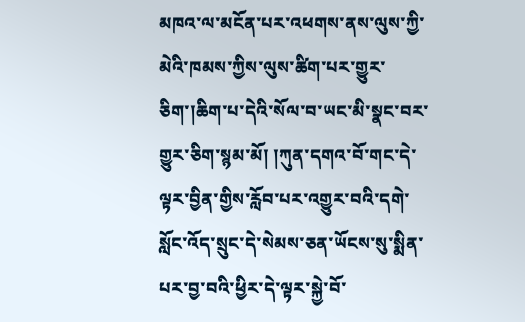མཁའ་ལ་མངོན་པར་འཕགས་ནས་ལུས་ཀྱི་མེའི་ཁམས་ཀྱིས་ལུས་ཚིག་པར་གྱུར་ཅིག་།ཆིག་པ་དེའི་སོལ་བ་ཡང་མི་སྣང་བར་གྱུར་ཅིག་སྙམ་མོ། །ཀུན་དགའ་བོ་གང་དེ་ལྟར་བྱིན་གྱིས་རློབ་པར་འགྱུར་བའི་དགེ་སློང་འོད་སྲུང་དེ་སེམས་ཅན་ཡོངས་སུ་སྨིན་པར་བྱ་བའི་ཕྱིར་དེ་ལྟར་སྐྱེ་བོ་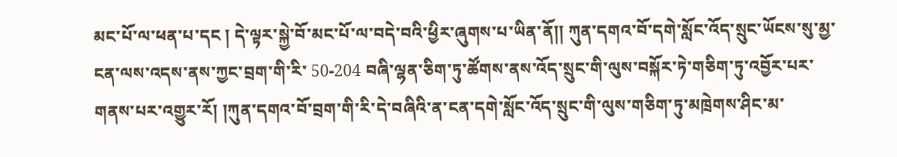མང་པོ་ལ་ཕན་པ་དང ། དེ་ལྟར་སྐྱེ་བོ་མང་པོ་ལ་བདེ་བའི་ཕྱིར་ཞུགས་པ་ཡིན་ནོ།། ཀུན་དགའ་བོ་དགེ་སློང་འོད་སྲུང་ཡོངས་སུ་མྱ་ངན་ལས་འདས་ནས་ཀྱང་བྲག་གི་རི་ 50-204 བཞི་ལྷན་ཅིག་ཏུ་ཚོགས་ནས་འོད་སྲུང་གི་ལུས་བསྐོར་ཏེ་གཅིག་ཏུ་འབྱོར་པར་གནས་པར་འགྱུར་རོ། །ཀུན་དགའ་བོ་བྲག་གི་རི་དེ་བཞིའི་ན་ངན་དགེ་སློང་འོད་སྲུང་གི་ལུས་གཅིག་ཏུ་མཁྲེགས་ཤིང་མ་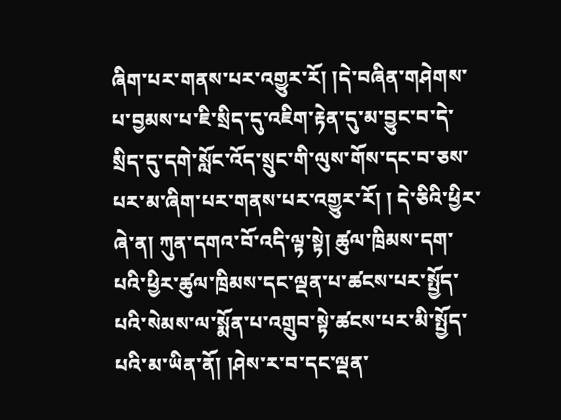ཞིག་པར་གནས་པར་འགྱུར་རོ། །དེ་བཞིན་གཤེགས་པ་བྱམས་པ་ཇི་སྲིད་དུ་འཇིག་རྟེན་དུ་མ་བྱུང་བ་དེ་སྲིད་དུ་དགེ་སློང་འོད་སྲུང་གི་ལུས་གོས་དང་བ་ཅས་པར་མ་ཞིག་པར་གནས་པར་འགྱུར་རོ། ། དེ་ཅིའི་ཕྱིར་ཞེ་ན། ཀུན་དགའ་བོ་འདི་ལྟ་སྟེ། ཚུལ་ཁྲིམས་དག་པའི་ཕྱིར་ཚུལ་ཁྲིམས་དང་ལྡན་པ་ཚངས་པར་སྤྱོད་པའི་སེམས་ལ་སྨོན་པ་འགྲུབ་སྟེ་ཚངས་པར་མི་སྤྱོད་པའི་མ་ཡིན་ནོ། །ཤེས་ར་བ་དང་ལྡན་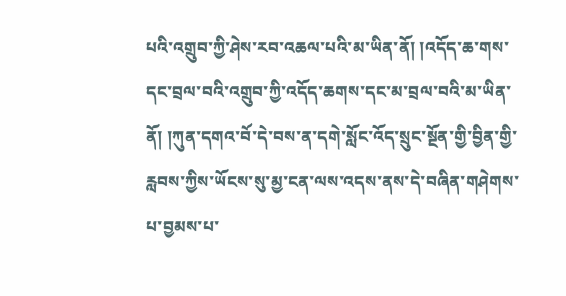པའི་འགྲུབ་ཀྱི་ཤེས་རབ་འཆལ་པའི་མ་ཡིན་ནོ། །འདོད་ཆ་གས་དང་བྲལ་བའི་འགྲུབ་ཀྱི་འདོད་ཆགས་དང་མ་བྲལ་བའི་མ་ཡིན་ནོ། །ཀུན་དགའ་བོ་དེ་བས་ན་དགེ་སློང་འོད་སྲུང་སྔོན་གྱི་བྱིན་གྱི་རླབས་ཀྱིས་ཡོངས་སུ་མྱ་ངན་ལས་འདས་ནས་དེ་བཞིན་གཤེགས་པ་བྱམས་པ་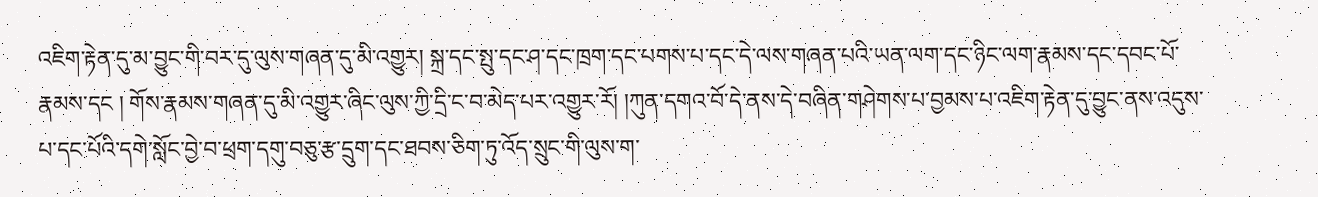འཇིག་རྟེན་དུ་མ་བྱུང་གི་བར་དུ་ལུས་གཞན་དུ་མི་འགྱུར། སྐྲ་དང་སྤུ་དང་ཤ་དང་ཁྲག་དང་པགས་པ་དང་དེ་ལས་གཞན་པའི་ཡན་ལག་དང་ཉིང་ལག་རྣམས་དང་དབང་པོ་རྣམས་དང ། གོས་རྣམས་གཞན་དུ་མི་འགྱུར་ཞིང་ལུས་ཀྱི་དྲི་ང་བ་མེད་པར་འགྱུར་རོ། །ཀུན་དགའ་བོ་དེ་ནས་དེ་བཞིན་གཤེགས་པ་བྱམས་པ་འཇིག་རྟེན་དུ་བྱུང་ནས་འདུས་པ་དང་པོའི་དགེ་སློང་བྱེ་བ་ཕྲག་དགུ་བཅུ་རྩ་དྲུག་དང་ཐབས་ཅིག་ཏུ་འོད་སྲུང་གི་ལུས་ག་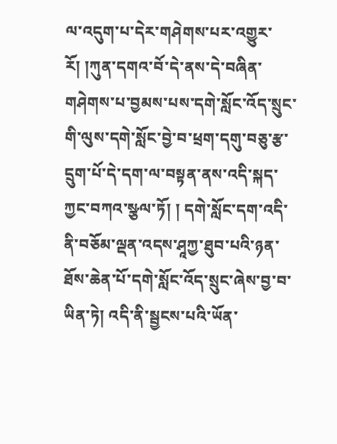ལ་འདུག་པ་དེར་གཤེགས་པར་འགྱུར་རོ། །ཀུན་དགའ་བོ་དེ་ནས་དེ་བཞིན་གཤེགས་པ་བྱམས་པས་དགེ་སློང་འོད་སྲུང་གི་ལུས་དགེ་སློང་བྱེ་བ་ཕྲག་དགུ་བཅུ་རྩ་དྲུག་པོ་དེ་དག་ལ་བསྟན་ནས་འདི་སྐད་ཀྱང་བཀའ་སྩལ་ཏོ། ། དགེ་སློང་དག་འདི་ནི་བཅོམ་ལྡན་འདས་ཤཱཀྱ་ཐུབ་པའི་ཉན་ཐོས་ཆེན་པོ་དགེ་སློང་འོད་སྲུང་ཞེས་བྱ་བ་ཡིན་ཏེ། འདི་ནི་སྦྱངས་པའི་ཡོན་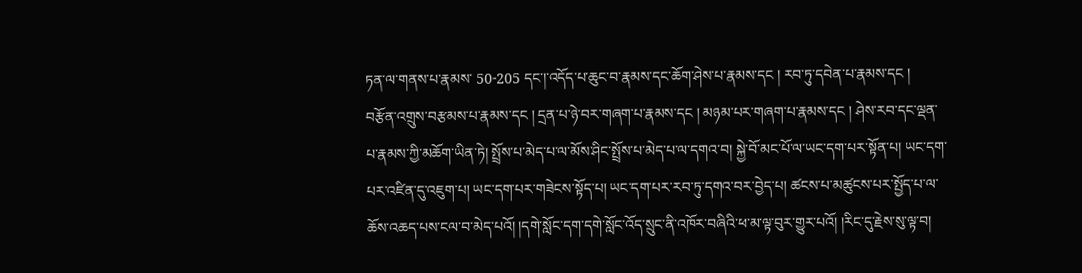ཏན་ལ་གནས་པ་རྣམས་ 50-205 དང་།་འདོད་པ་ཆུང་བ་རྣམས་དང་ཆོག་ཤེས་པ་རྣམས་དང ། རབ་ཏུ་དབེན་པ་རྣམས་དང ། བརྩོན་འགྲུས་བརྩམས་པ་རྣམས་དང ། དྲན་པ་ཉེ་བར་གཞག་པ་རྣམས་དང ། མཉམ་པར་གཞག་པ་རྣམས་དང ། ཤེས་རབ་དང་ལྡན་པ་རྣམས་ཀྱི་མཆོག་ཡིན་ཏེ། སྤྲོས་པ་མེད་པ་ལ་མོས་ཤིང་སྤྲོས་པ་མེད་པ་ལ་དགའ་བ། སྐྱེ་བོ་མང་པོ་ལ་ཡང་དག་པར་སྟོན་པ། ཡང་དག་པར་འཛིན་དུ་འཇུག་པ། ཡང་དག་པར་གཟེངས་སྟོད་པ། ཡང་དག་པར་རབ་ཏུ་དགའ་བར་བྱེད་པ། ཚངས་པ་མཚུངས་པར་སྤྱོད་པ་ལ་ཆོས་འཆད་པས་ངལ་བ་མེད་པའོ། །དགེ་སློང་དག་དགེ་སློང་འོད་སྲུང་ནི་འཁོར་བཞིའི་ཕ་མ་ལྟ་བུར་གྱུར་པའོ། །རིང་དུ་རྗེས་སུ་ལྟ་བ།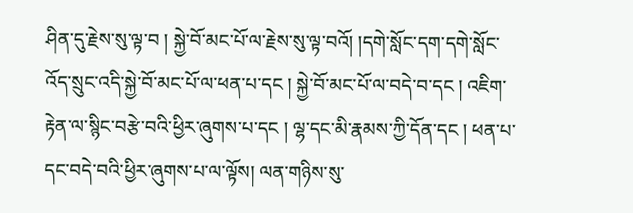ཤིན་དུ་རྗེས་སུ་ལྟ་བ ། སྐྱེ་བོ་མང་པོ་ལ་རྗེས་སུ་ལྟ་བའོ། །དགེ་སློང་དག་དགེ་སློང་འོད་སྲུང་འདི་སྐྱེ་བོ་མང་པོ་ལ་ཕན་པ་དང ། སྐྱེ་བོ་མང་པོ་ལ་བདེ་བ་དང ། འཇིག་རྟེན་ལ་སྙིང་བརྩེ་བའི་ཕྱིར་ཞུགས་པ་དང ། ལྷ་དང་མི་རྣམས་ཀྱི་དོན་དང ། ཕན་པ་དང་བདེ་བའི་ཕྱིར་ཞུགས་པ་ལ་ལྟོས། ལན་གཉིས་སུ་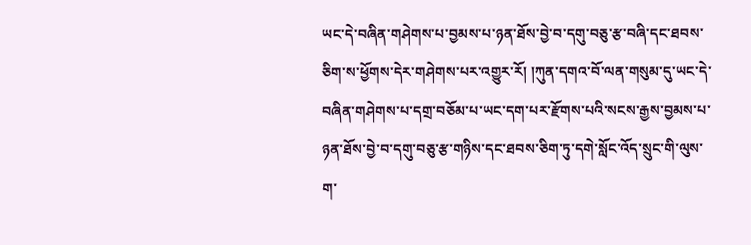ཡང་དེ་བཞིན་གཤེགས་པ་བྱམས་པ་ཉན་ཐོས་བྱེ་བ་དགུ་བཅུ་རྩ་བཞི་དང་ཐབས་ཅིག་ས་ཕྱོགས་དེར་གཤེགས་པར་འགྱུར་རོ། །ཀུན་དགའ་བོ་ལན་གསུམ་དུ་ཡང་དེ་བཞིན་གཤེགས་པ་དགྲ་བཅོམ་པ་ཡང་དག་པར་རྫོགས་པའི་སངས་རྒྱས་བྱམས་པ་ཉན་ཐོས་བྱེ་བ་དགུ་བཅུ་རྩ་གཉིས་དང་ཐབས་ཅིག་ཏུ་དགེ་སློང་འོད་སྲུང་གི་ལུས་ག་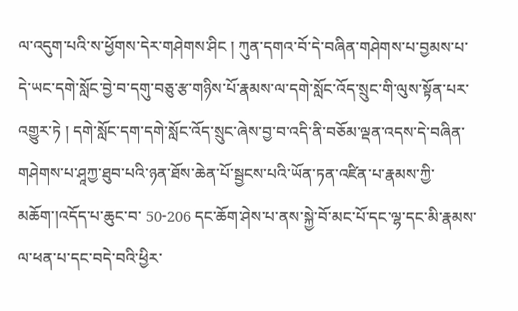ལ་འདུག་པའི་ས་ཕྱོགས་དེར་གཤེགས་ཤིང ། ཀུན་དགའ་བོ་དེ་བཞིན་གཤེགས་པ་བྱམས་པ་དེ་ཡང་དགེ་སློང་བྱེ་བ་དགུ་བཅུ་རྩ་གཉིས་པོ་རྣམས་ལ་དགེ་སློང་འོད་སྲུང་གི་ལུས་སྟོན་པར་འགྱུར་ཏེ ། དགེ་སློང་དག་དགེ་སློང་འོད་སྲུང་ཞེས་བྱ་བ་འདི་ནི་བཅོམ་ལྡན་འདས་དེ་བཞིན་གཤེགས་པ་ཤཱཀྱ་ཐུབ་པའི་ཉན་ཐོས་ཆེན་པོ་སྦྱངས་པའི་ཡོན་ཏན་འཛིན་པ་རྣམས་ཀྱི་མཆོག་།འདོད་པ་ཆུང་བ་ 50-206 དང་ཆོག་ཤེས་པ་ནས་སྐྱེ་བོ་མང་པོ་དང་ལྷ་དང་མི་རྣམས་ལ་ཕན་པ་དང་བདེ་བའི་ཕྱིར་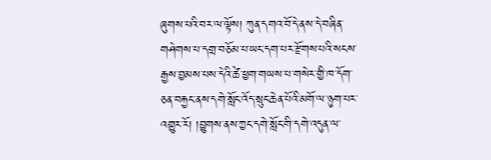ཞུགས་པའི་བར་ལ་ལྟོས། ཀུན་དགའ་བོ་དེ་ནས་དེ་བཞིན་གཤེགས་པ་དགྲ་བཅོམ་པ་ཡང་དག་པར་རྫོགས་པའི་སངས་རྒྱས་བྱམས་པས་དེའི་ཚེ་ཕྱག་གཡས་པ་གསེར་གྱི་ཁ་དོག་ཅན་བརྐྱང་ནས་དགེ་སློང་འོད་སྲུང་ཆེན་པོའི་མགོ་ལ་ཉུག་པར་འགྱུར་རོ། །བྱུགས་ནས་ཀྱང་དགེ་སློང་གི་དགེ་འདུན་ལ་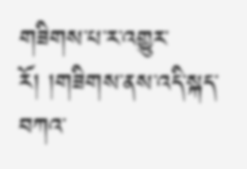གཟིགས་པ་ར་འགྱུར་རོ། །གཟིགས་ནས་འདི་སྐད་བཀའ་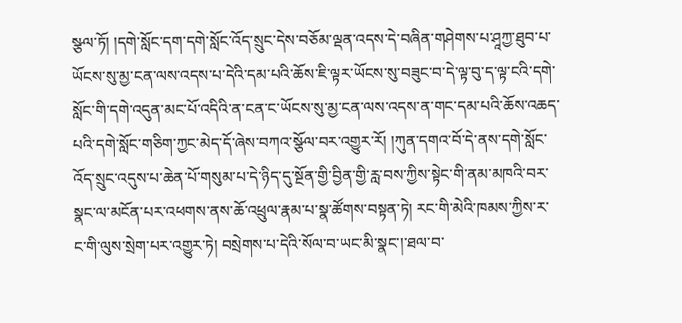སྩལ་ཏོ། །དགེ་སློང་དག་དགེ་སློང་འོད་སྲུང་དེས་བཅོམ་ལྡན་འདས་དེ་བཞིན་གཤེགས་པ་ཤཱཀྱ་ཐུབ་པ་ཡོངས་སུ་མྱ་ངན་ལས་འདས་པ་དེའི་དམ་པའི་ཆོས་ཇི་ལྟར་ཡོངས་སུ་བཟུང་བ་དེ་ལྟ་བུ་ད་ལྟ་ངའི་དགེ་སློང་གི་དགེ་འདུན་མང་པོ་འདིའི་ན་ངན་ང་ཡོངས་སུ་མྱ་ངན་ལས་འདས་ན་གང་དམ་པའི་ཆོས་འཆད་པའི་དགེ་སློང་གཅིག་ཀྱང་མེད་དོ་ཞེས་བཀའ་སྩོལ་བར་འགྱུར་རོ། །ཀུན་དགའ་བོ་དེ་ནས་དགེ་སློང་འོད་སྲུང་འདུས་པ་ཆེན་པོ་གསུམ་པ་དེ་ཉིད་དུ་སྔོན་གྱི་བྱིན་གྱི་རླ་བས་ཀྱིས་སྟེང་གི་ནམ་མཁའི་བར་སྣང་ལ་མངོན་པར་འཕགས་ནས་ཆོ་འཕྲུལ་རྣམ་པ་སྣ་ཚོགས་བསྟན་ཏེ། རང་གི་མེའི་ཁམས་ཀྱིས་ར་ང་གི་ལུས་སྲེག་པར་འགྱུར་ཏེ། བསྲེགས་པ་དེའི་སོལ་བ་ཡང་མི་སྣང་།་ཐལ་བ་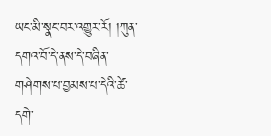ཡང་མི་སྣང་བར་འགྱུར་རོ། །ཀུན་དགའ་བོ་དེ་ནས་དེ་བཞིན་གཤེགས་པ་བྱམས་པ་དེའི་ཚེ་དགེ་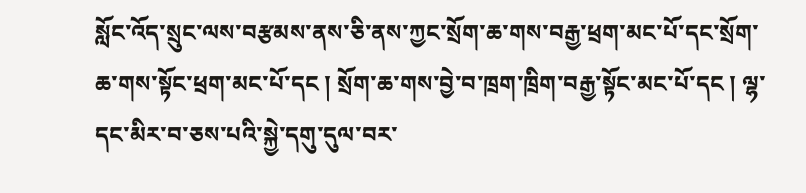སློང་འོད་སྲུང་ལས་བརྩམས་ནས་ཅི་ནས་ཀྱང་སྲོག་ཆ་གས་བརྒྱ་ཕྲག་མང་པོ་དང་སྲོག་ཆ་གས་སྟོང་ཕྲག་མང་པོ་དང ། སྲོག་ཆ་གས་བྱེ་བ་ཁྲག་ཁྲིག་བརྒྱ་སྟོང་མང་པོ་དང ། ལྷ་དང་མིར་བ་ཅས་པའི་སྐྱེ་དགུ་དུལ་བར་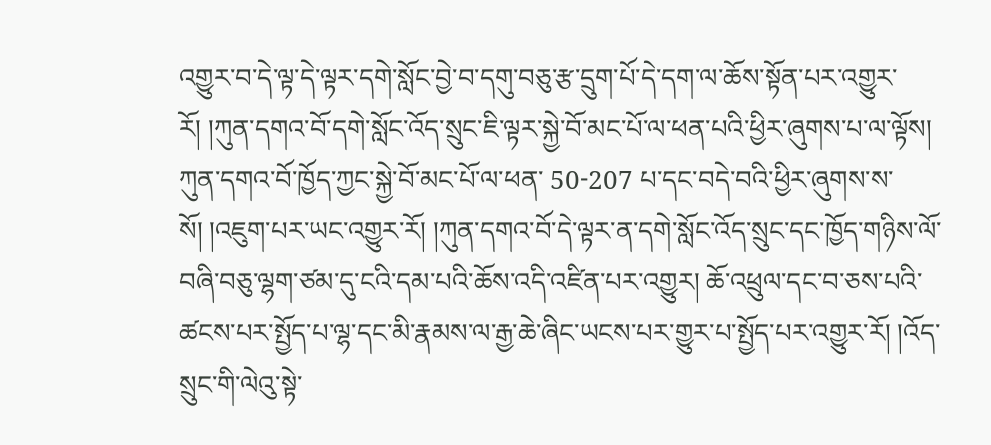འགྱུར་བ་དེ་ལྟ་དེ་ལྟར་དགེ་སློང་བྱེ་བ་དགུ་བཅུ་རྩ་དྲུག་པོ་དེ་དག་ལ་ཆོས་སྟོན་པར་འགྱུར་རོ། །ཀུན་དགའ་བོ་དགེ་སློང་འོད་སྲུང་ཇི་ལྟར་སྐྱེ་བོ་མང་པོ་ལ་ཕན་པའི་ཕྱིར་ཞུགས་པ་ལ་ལྟོས། ཀུན་དགའ་བོ་ཁྱོད་ཀྱང་སྐྱེ་བོ་མང་པོ་ལ་ཕན་ 50-207 པ་དང་བདེ་བའི་ཕྱིར་ཞུགས་ས་སོ། །འཇུག་པར་ཡང་འགྱུར་རོ། །ཀུན་དགའ་བོ་དེ་ལྟར་ན་དགེ་སློང་འོད་སྲུང་དང་ཁྱོད་གཉིས་ལོ་བཞི་བཅུ་ལྷག་ཙམ་དུ་ངའི་དམ་པའི་ཆོས་འདི་འཛིན་པར་འགྱུར། ཆོ་འཕྲུལ་དང་བ་ཅས་པའི་ཚངས་པར་སྤྱོད་པ་ལྷ་དང་མི་རྣམས་ལ་རྒྱ་ཆེ་ཞིང་ཡངས་པར་གྱུར་པ་སྤྱོད་པར་འགྱུར་རོ། །འོད་སྲུང་གི་ལེའུ་སྟེ་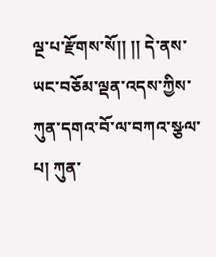ལྔ་པ་རྫོགས་སོ།། །། དེ་ནས་ཡང་བཅོམ་ལྡན་འདས་ཀྱིས་ཀུན་དགའ་བོ་ལ་བཀའ་སྩལ་པ། ཀུན་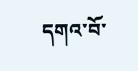དགའ་བོ་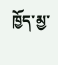ཁྱོད་མྱ་